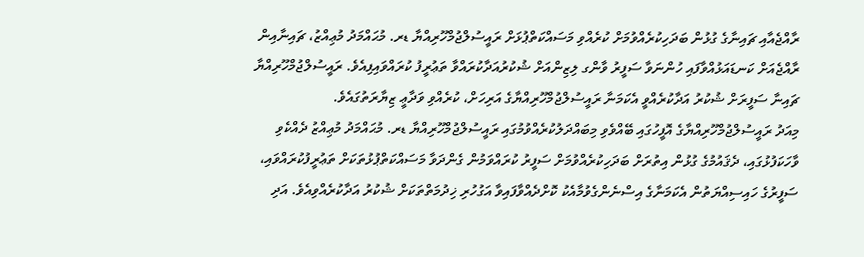ރާއްޖެއާއި ޗައިނާގެ ގުޅުން ބަދަހިކުރެއްވުމަށް ކުރެއްވި މަސައްކަތްޕުޅަށް ރައީސުލްޖުމްހޫރިއްޔާ ޑރ. މުޙައްމަދު މުޢިއްޒު، ޗައިނާއިން ރާއްޖެއަށް ކަނޑައަޅުއްވާފައި ހުންނަވާ ސަފީރު ވާންގ ލިޒިންއަށް ޝުކުރުއަދާކުރައްވާ ތަޢުރީފު ކުރައްވައިފިއެވެ. ރައީސުލްޖުމްހޫރިއްޔާ ޗައިނާ ސަފީރަށް ޝުކުރު އަދާކުރެއްވީ އެކަމަނާ ރައީސުލްޖުމްހޫރިއްޔާގެ އަރިހަށް، ކުރެއްވި ވަދާޢީ ޒިޔާރަތުގައެވެ.
މިއަދު ރައީސުލްޖުމްހޫރިއްޔާގެ އޮފީހުގައި ބޭއްވެވި މިބައްދަލުކުރެއްވުމުގައި ރައީސުލްޖުމްހޫރިއްޔާ ޑރ. މުޙައްމަދު މުޢިއްޒު ދެއްކެވި ވާހަކަފުޅުގައި، ދެޤައުމުގެ ގުޅުން އިތުރަށް ބަދަހިކުރެއްވުމަށް ސަފީރު ކުރައްވަމުން ގެންދަވާ މަސައްކަތްޕުޅުތަކަށް ތަޢުރީފުކުރައްވައި، ސަފީރުގެ ހައިސިއްޔަތުން އެކަމަނާގެ އިސްނެންގެވުމާއެކު ކޮށްދެއްވާފައިވާ އަގުހުރި ޚިދުމަތްތަކަށް ޝުކުރު އަދާކުރެއްވިއެވެ. އަދި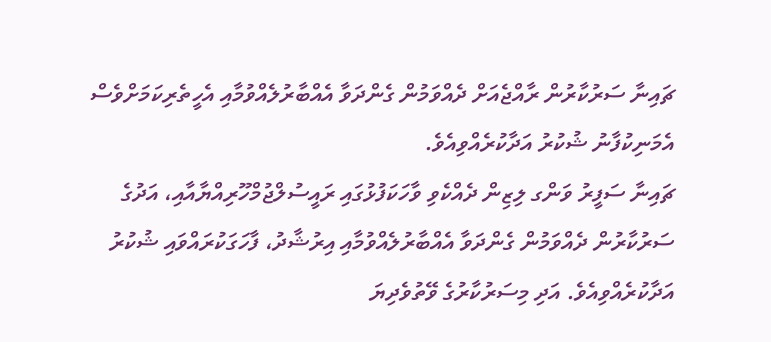ޗައިނާ ސަރުކާރުން ރާއްޖެއަށް ދެއްވަމުން ގެންދަވާ އެއްބާރުލެއްވުމާއި އެހީތެރިކަމަށްވެސް އެމަނިކުފާނު ޝުކުރު އަދާކުރެއްވިއެވެ.
ޗައިނާ ސަފީރު ވަންގ ލިޒިން ދެއްކެވި ވާހަކަފުޅުގައި ރައީސުލްޖުމްހޫރިއްޔާއާއި، އަދުގެ ސަރުކާރުން ދެއްވަމުން ގެންދަވާ އެއްބާރުލެއްވުމާއި އިރުޝާދު، ފާހަގަކުރައްވައި ޝުކުރު އަދާކުރެއްވިއެވެ. އަދި މިސަރުކާރުގެ ވޭތުވެދިޔަ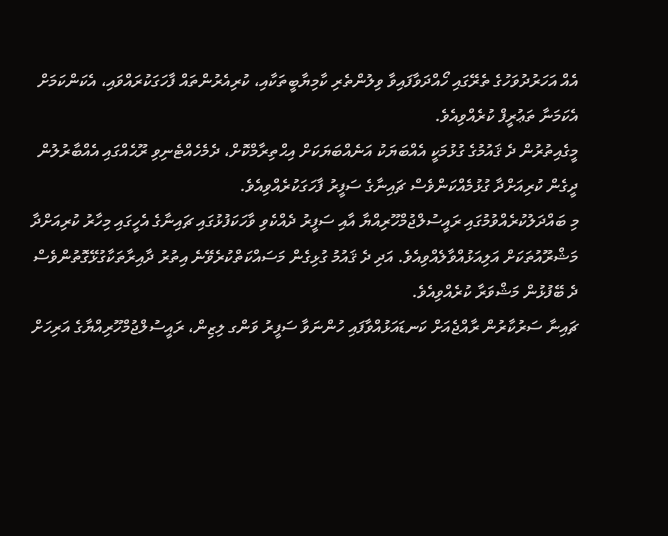އެއް އަހަރުދުވަހުގެ ތެރޭގައި ހޯއްދަވާފައިވާ ވިލުންތެރި ކާމިޔާބީތަކާއި، ކުރިއެރުންތައް ފާހަގަކުރައްވައި، އެކަންކަމަށް އެކަމަނާ ތަޢުރީފް ކުރެއްވިއެވެ.
މީގެއިތުރުން ދެ ޤައުމުގެ ގުޅުމަކީ އެއްބަޔަކު އަނެއްބަޔަކަށް އިޙްތިރާމްކޮށް، ދެމެހެއްޓެނިވި ރޫޙެއްގައި އެއްބާރުލުން ދީގެން ކުރިއަށްދާ ގުޅުމެއްކަންވެސް ޗައިނާގެ ސަފީރު ފާހަގަކުރެއްވިއެވެ.
މި ބައްދަލުކުރެއްވުމުގައި ރައީސުލްޖުމްހޫރިއްޔާ އާއި ސަފީރު ދެއްކެވި ވާހަކަފުޅުގައި ޗައިނާގެ އެހީގައި މިހާރު ކުރިއަށްދާ މަޝްރޫއުތަކަށް އަލިއަޅުއްވާލެއްވިއެވެ. އަދި ދެ ޤައުމު ގުޅިގެން މަސައްކަތްކުރެވޭނެ އިތުރު ދާއިރާތަކާގުޅޭގޮތުންވެސް ދެ ބޭފުޅުން މަޝްވަރާ ކުރެއްވިއެވެ.
ޗައިނާ ސަރުކާރުން ރާއްޖެއަށް ކަނޑައަޅުއްވާފައި ހުންނަވާ ސަފީރު ވަންގ ލިޒިން، ރައީސުލްޖުމްހޫރިއްޔާގެ އަރިހަށް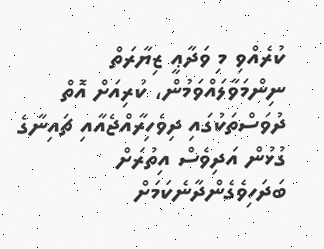ކުރެއްވި މި ވަދާޢީ ޒިޔާރަތް ނިންމަވާލައްވަމުން، ކުރިއަށް އޮތް ދުވަސްތަކުގައި ދިވެހިރާއްޖެއާއި ޗައިނާގެ ގުޅުން އަދިވެސް އިތުރަށް ބަދަހިވެގެންދާނެކަމަށް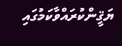ޔަޤީންކުރައްވާކަމުގައި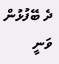ދެ ބޭފުޅުން ވަނީ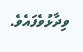ވިދާޅުވެފައެވެ.